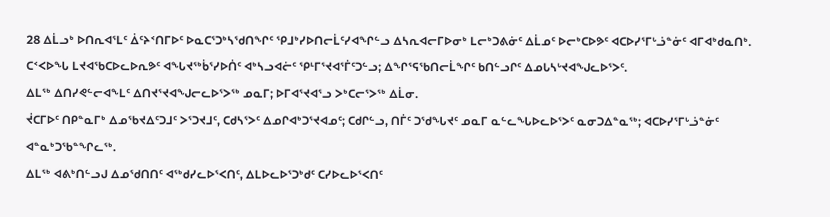28 ᐃᒫᓗᒃ ᐅᑎᕆᐊᕐᒪᑦ ᐄᑦᔨᑉᑎᒥᐅᑦ ᐅᓇᑕᕐᑐᒃᓴᖁᑎᖏᑦ ᕿᒧᒃᓯᐅᑎᓕᒫᑦᓯᐊᖏᓪᓗ ᐃᓴᕆᐊᓕᒥᐅᓂᒃ ᒪᓕᒃᑐᕕᓃᑦ ᐃᒫᓄᑦ ᐅᓕᒃᑕᐅᕗᑦ ᐊᑕᐅᓯᕐᒥᒡᓘᓐᓃᑦ ᐊᒥᐊᒃᑯᓇᑎᒃ.
ᑕᑉᐸᐅᖓ ᒪᔪᐊᖃᑕᐅᓚᐅᕆᕗᑦ ᐊᖓᔪᖅᑳᕐᓯᐅᑏᑦ ᐊᒃᓴᓗᐊᓖᑦ ᕿᒻᒥᕐᔪᐊᕐᒦᑦᑐᓪᓗ; ᐃᖏᕐᕋᖃᑎᓕᒫᖏᑦ ᑲᑎᓪᓗᒋᑦ ᐃᓄᒐᓴᒡᔪᐊᖑᓚᐅᕐᐳᑦ.
ᐃᒪᖅ ᐃᑎᓯᕙᓪᓕᐊᖕᒪᑦ ᐃᑎᔪᕐᔪᐊᖑᓕᓚᐅᕐᐳᖅ ᓄᓇᒥ; ᐅᒥᐊᕐᔪᐊᕐᓗ ᐳᒃᑕᓕᕐᐳᖅ ᐃᒫᓂ.
ᔫᑕᒥᐅᑦ ᑎᑭᓐᓇᒥᒃ ᐃᓄᖃᔪᐃᑦᑐᒧᑦ ᐳᕐᑐᔪᒧᑦ, ᑕᑯᓴᕐᐳᑦ ᐃᓄᒋᐊᒃᑐᕐᔪᐊᓄᑦ; ᑕᑯᒋᓪᓗ, ᑎᒦᑦ ᑐᖁᖓᔪᑦ ᓄᓇᒥ ᓇᓪᓚᖓᐅᓚᐅᕐᐳᑦ ᓇᓂᑐᐃᓐᓇᖅ; ᐊᑕᐅᓯᕐᒥᒡᓘᓐᓃᑦ ᐊᓐᓇᒃᑐᖃᓐᖏᓚᖅ.
ᐃᒪᖅ ᐊᕕᒃᑎᓪᓗᒍ ᐃᓄᖁᑎᑎᑦ ᐊᖅᑯᓯᓚᐅᕐᐸᑎᑦ, ᐃᒪᐅᓚᐅᕐᑐᒃᑯᑦ ᑕᓯᐅᓚᐅᕐᐸᑎᑦ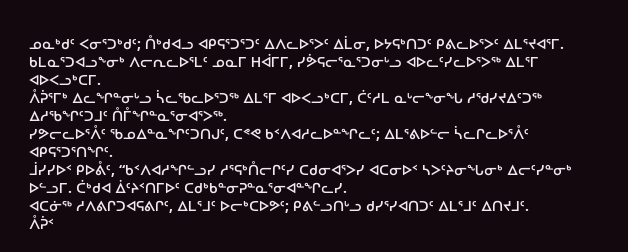ᓄᓇᒃᑯᑦ ᐸᓂᕐᑐᒃᑯᑦ; ᑍᒃᑯᐊᓗ ᐊᑭᕋᕐᑐᕐᑐᑦ ᐃᐱᓚᐅᕐᐳᑦ ᐃᒫᓂ, ᐅᔭᕋᒃᑎᑐᑦ ᑭᕕᓚᐅᕐᐳᑦ ᐃᒪᕐᔪᐊᕐᒥ.
ᑲᒪᓇᕐᑐᐊᓗᖕᓂᒃ ᐱᓕᕆᓚᐅᕐᒪᑦ ᓄᓇᒥ ᕼᐋᒥᒥ, ᓯᕘᕋᓕᕐᓇᕐᑐᓂᒡᓗ ᐊᐅᓚᑦᓯᓚᐅᕐᐳᖅ ᐃᒪᕐᒥ ᐊᐅᐸᓗᒃᑕᒥ.
ᐰᕉᕐᒥᒃ ᐃᓚᖏᓐᓂᒡᓗ ᓵᓚᖃᓚᐅᕐᑐᖅ ᐃᒪᕐᒥ ᐊᐅᐸᓗᒃᑕᒥ, ᑖᑦᓱᒪ ᓇᒡᓕᖕᓂᖓ ᓱᖁᓯᔪᐃᑦᑐᖅ ᐃᓱᖃᖏᑦᑐᒧᑦ ᑍᒤᖏᓐᓇᕐᓂᐊᕐᐳᖅ.
ᓯᕗᓕᓚᐅᕐᐰᑦ ᖃᓄᐃᓐᓇᖏᑦᑐᑎᒍᑦ, ᑕᕝᕙ ᑲᑉᐱᐊᓱᓚᐅᓐᖏᓚᑦ; ᐃᒪᕐᕕᐅᓪᓕ ᓵᓚᒋᓚᐅᕐᐰᑦ ᐊᑭᕋᕐᑐᕐᑎᖏᑦ.
ᒨᓯᓯᐅᑉ ᑭᐅᕔᑦ, “ᑲᑉᐱᐊᓱᖏᓪᓗᓯ ᓱᕐᕋᒃᑍᓕᒋᑦᓯ ᑕᑯᓂᐊᕐᐳᓯ ᐊᑕᓂᐅᑉ ᓴᐳᑦᔨᓂᖓᓂᒃ ᐃᓕᑦᓯᓐᓂᒃ ᐅᓪᓗᒥ. ᑖᒃᑯᐊ ᐄᑦᔨᑉᑎᒥᐅᑦ ᑕᑯᒃᑲᓐᓂᕈᓐᓇᕐᓂᐊᓐᖏᓚᓯ.
ᐊᑕᓃᖅ ᓱᐱᕕᒋᑐᐊᕋᕕᒋᑦ, ᐃᒪᕐᒧᑦ ᐅᓕᒃᑕᐅᕗᑦ; ᑭᕕᓪᓗᑎᒡᓗ ᑯᓯᕐᓯᐊᑎᑐᑦ ᐃᒪᕐᒧᑦ ᐃᑎᔪᒧᑦ.
ᐰᕉᑉ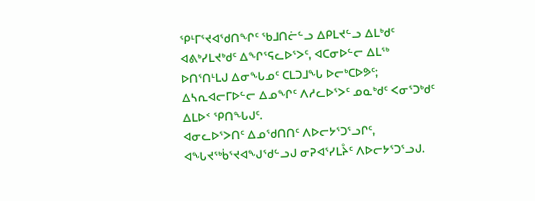ᕿᒻᒥᕐᔪᐊᖁᑎᖏᑦ ᖃᒧᑎᓖᓪᓗ ᐃᑭᒪᔪᓪᓗ ᐃᒪᒃᑯᑦ ᐊᕕᒃᓯᒪᔪᒃᑯᑦ ᐃᖏᕐᕋᓚᐅᕐᐳᑦ, ᐊᑕᓂᐅᓪᓕ ᐃᒪᖅ ᐅᑎᕐᑎᒻᒪᒍ ᐃᓂᖓᓄᑦ ᑕᒪᑐᒧᖓ ᐅᓕᒃᑕᐅᕗᑦ; ᐃᓴᕆᐊᓕᒥᐅᓪᓕ ᐃᓄᖏᑦ ᐱᓱᓚᐅᕐᐳᑦ ᓄᓇᒃᑯᑦ ᐸᓂᕐᑐᒃᑯᑦ ᐃᒪᐅᑉ ᕿᑎᖓᒍᑦ.
ᐊᓂᓚᐅᕐᐳᑎᑦ ᐃᓄᖁᑎᑎᑦ ᐱᐅᓕᔭᕐᑐᕐᓗᒋᑦ, ᐊᖓᔪᖅᑳᕐᔪᐊᖑᖁᓪᓗᒍ ᓂᕈᐊᕐᓯᒪᔧᑦ ᐱᐅᓕᔭᕐᑐᕐᓗᒍ.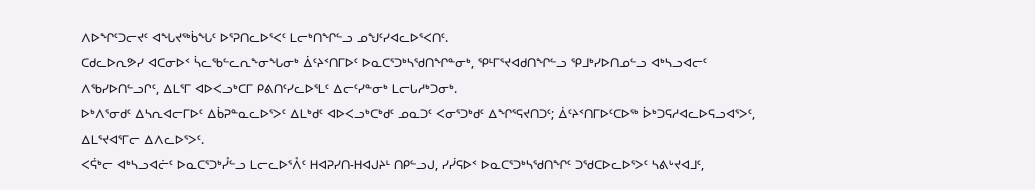ᐱᐅᖏᑦᑐᓕᔪᑦ ᐊᖓᔪᖅᑳᖓᑦ ᐅᕐᕈᑎᓚᐅᕐᐸᑦ ᒪᓕᒃᑎᖏᓪᓗ ᓄᖑᑦᓯᐊᓚᐅᕐᐸᑎᑦ.
ᑕᑯᓚᐅᕆᕗᓯ ᐊᑕᓂᐅᑉ ᓵᓚᖃᓪᓚᕆᖕᓂᖓᓂᒃ ᐄᑦᔨᑉᑎᒥᐅᑦ ᐅᓇᑕᕐᑐᒃᓴᖁᑎᖏᓐᓂᒃ, ᕿᒻᒥᕐᔪᐊᑯᑎᖏᓪᓗ ᕿᒧᒃᓯᐅᑎᓄᓪᓗ ᐊᒃᓴᓗᐊᓕᑦ ᐱᖃᓯᐅᑎᓪᓗᒋᑦ, ᐃᒪᕐᒥ ᐊᐅᐸᓗᒃᑕᒥ ᑭᕕᑎᑦᓯᓚᐅᕐᒪᑦ ᐃᓕᑦᓯᓐᓂᒃ ᒪᓕᒐᓱᒃᑐᓂᒃ.
ᐅᒃᐱᕐᓂᑯᑦ ᐃᓴᕆᐊᓕᒥᐅᑦ ᐃᑳᕈᓐᓇᓚᐅᕐᐳᑦ ᐃᒪᒃᑯᑦ ᐊᐅᐸᓗᒃᑕᒃᑯᑦ ᓄᓇᑐᑦ ᐸᓂᕐᑐᒃᑯᑦ ᐃᖏᕐᕋᔪᑎᑐᑦ; ᐄᑦᔨᑉᑎᒥᐅᑦᑕᐅᖅ ᐆᒃᑐᕋᓱᐊᓚᐅᕋᓗᐊᕐᐳᑦ, ᐃᒪᕐᔪᐊᕐᒥᓕ ᐃᐱᓚᐅᕐᐳᑦ.
ᐸᕌᒃᓕ ᐊᒃᓴᓗᐊᓖᑦ ᐅᓇᑕᕐᑐᒃᓮᓪᓗ ᒪᓕᓚᐅᕐᐰᑦ ᕼᐊᕈᓯᑎ-ᕼᐊᒍᔨᒻ ᑎᑭᓪᓗᒍ, ᓯᓰᕋᐅᑉ ᐅᓇᑕᕐᑐᒃᓴᖁᑎᖏᑦ ᑐᖁᑕᐅᓚᐅᕐᐳᑦ ᓴᕕᒡᔪᐊᒧᑦ,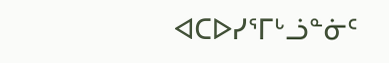ᐊᑕᐅᓯᕐᒥᒡᓘᓐᓃᑦ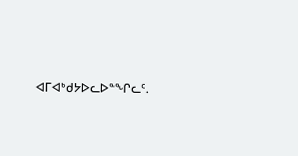ᐊᒥᐊᒃᑯᔭᐅᓚᐅᓐᖏᓚᑦ.